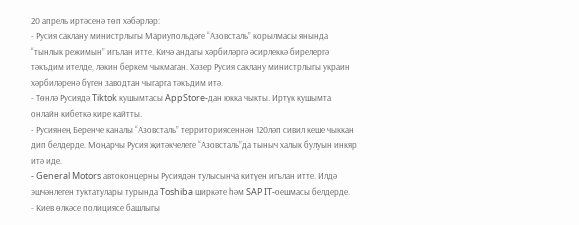20 апрель иртәсенә төп хәбәрләр:
- Русия саклану министрлыгы Мариупольдәге “Азовсталь” корылмасы янында “тынлык режимын” игълан итте. Кичә андагы хәрбиләргә әсирлеккә бирелергә тәкъдим ителде, ләкин беркем чыкмаган. Хәзер Русия саклану министрлыгы украин хәрбиләренә бүген заводтан чыгарга тәкъдим итә.
- Төнлә Русиядә Tiktok кушымтасы AppStore-дан юкка чыкты. Иртүк кушымта онлайн кибеткә кире кайтты.
- Русиянең Беренче каналы “Азовсталь” территориясеннән 120ләп сивил кеше чыккан дип белдерде. Моңарчы Русия җитәкчелеге “Азовсталь”да тыныч халык булуын инкяр итә иде.
- General Motors автоконцерны Русиядән тулысынча китүен игълан итте. Илдә эшчәнлеген туктатулары турында Toshiba ширкәте һәм SAP IT-оешмасы белдерде.
- Киев өлкәсе полициясе башлыгы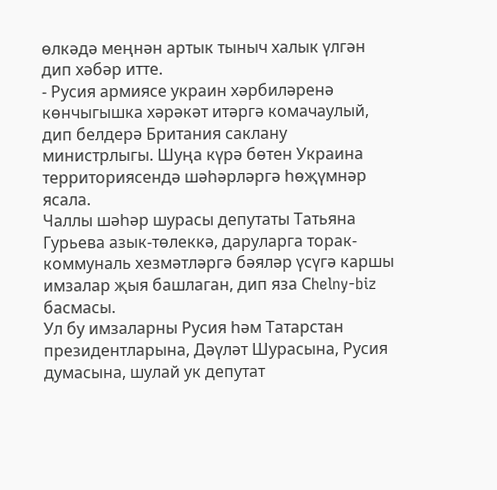өлкәдә меңнән артык тыныч халык үлгән дип хәбәр итте.
- Русия армиясе украин хәрбиләренә көнчыгышка хәрәкәт итәргә комачаулый, дип белдерә Британия саклану министрлыгы. Шуңа күрә бөтен Украина территориясендә шәһәрләргә һөҗүмнәр ясала.
Чаллы шәһәр шурасы депутаты Татьяна Гурьева азык-төлеккә, даруларга торак-коммуналь хезмәтләргә бәяләр үсүгә каршы имзалар җыя башлаган, дип яза Сhelny-biz басмасы.
Ул бу имзаларны Русия һәм Татарстан президентларына, Дәүләт Шурасына, Русия думасына, шулай ук депутат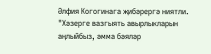Әлфия Когогинага җибәрергә ниятли.
"Хәзерге вазгыять авырлыкларын аңлыйбыз, әмма бәяләр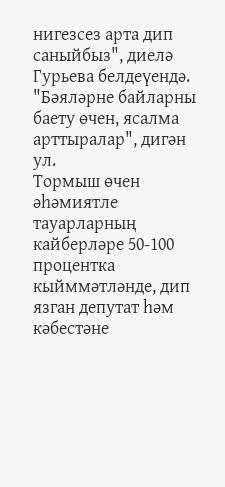нигезсез арта дип саныйбыз", диелә Гурьева белдеүендә. "Бәяләрне байларны баету өчен, ясалма арттыралар", дигән ул.
Тормыш өчен әһәмиятле тауарларның кайберләре 50-100 процентка кыйммәтләнде, дип язган депутат һәм кәбестәне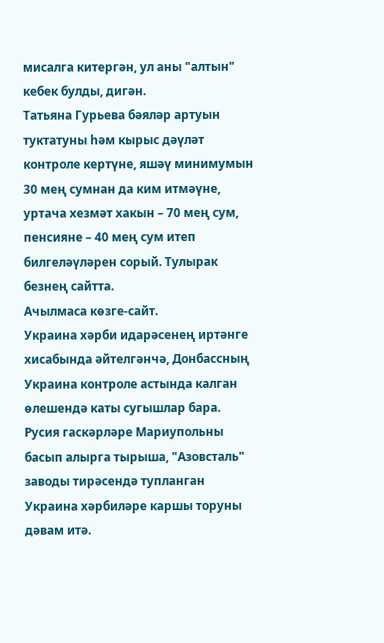мисалга китергән, ул аны "алтын" кебек булды, дигән.
Татьяна Гурьева бәяләр артуын туктатуны һәм кырыс дәүләт контроле кертүне, яшәү минимумын 30 мең сумнан да ким итмәүне, уртача хезмәт хакын – 70 мең сум, пенсияне – 40 мең сум итеп билгеләүләрен сорый. Тулырак безнең сайтта.
Ачылмаса көзге-сайт.
Украина хәрби идарәсенең иртәнге хисабында әйтелгәнчә, Донбассның Украина контроле астында калган өлешендә каты сугышлар бара.
Русия гаскәрләре Мариупольны басып алырга тырыша, "Азовсталь" заводы тирәсендә тупланган Украина хәрбиләре каршы торуны дәвам итә.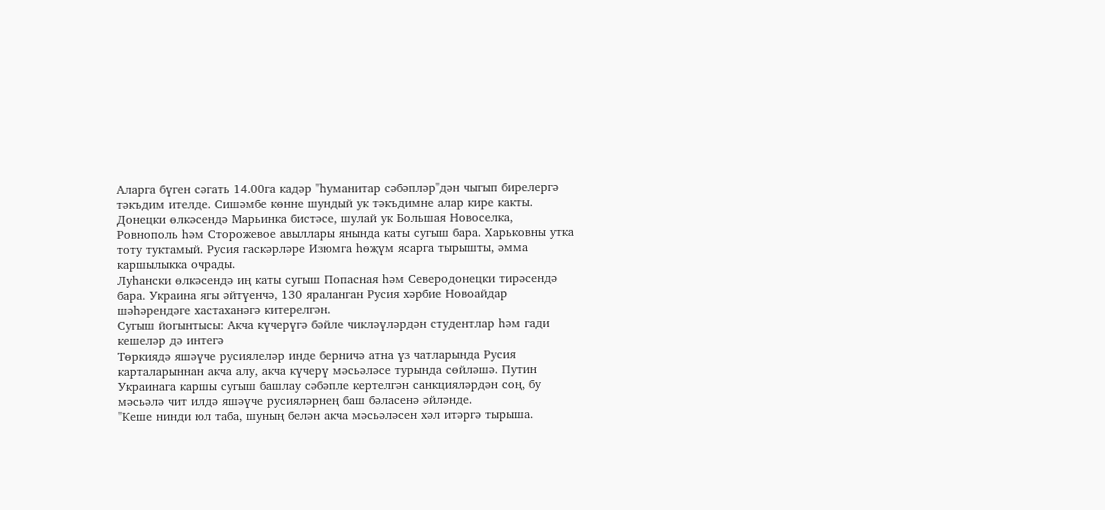Аларга бүген сәгать 14.00га кадәр "һуманитар сәбәпләр"дән чыгып бирелергә тәкъдим ителде. Сишәмбе көнне шундый ук тәкъдимне алар кире какты.
Донецки өлкәсендә Марьинка бистәсе, шулай ук Большая Новоселка, Ровнополь һәм Сторожевое авыллары янында каты сугыш бара. Харьковны утка тоту туктамый. Русия гаскәрләре Изюмга һөҗүм ясарга тырышты, әмма каршылыкка очрады.
Луһански өлкәсендә иң каты сугыш Попасная һәм Северодонецки тирәсендә бара. Украина ягы әйтүенчә, 130 яраланган Русия хәрбие Новоайдар шәһәрендәге хастаханәгә китерелгән.
Сугыш йогынтысы: Акча күчерүгә бәйле чикләүләрдән студентлар һәм гади кешеләр дә интегә
Төркиядә яшәүче русиялеләр инде берничә атна үз чатларында Русия карталарыннан акча алу, акча күчерү мәсьәләсе турында сөйләшә. Путин Украинага каршы сугыш башлау сәбәпле кертелгән санкцияләрдән соң, бу мәсьәлә чит илдә яшәүче русияләрнең баш бәласенә әйләнде.
"Кеше нинди юл таба, шуның белән акча мәсьәләсен хәл итәргә тырыша.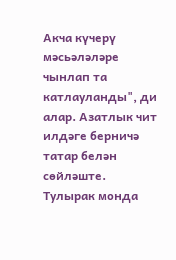Акча күчерү мәсьәләләре чынлап та катлауланды", ди алар. Азатлык чит илдәге берничә татар белән сөйләште.
Тулырак монда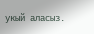укый аласыз.